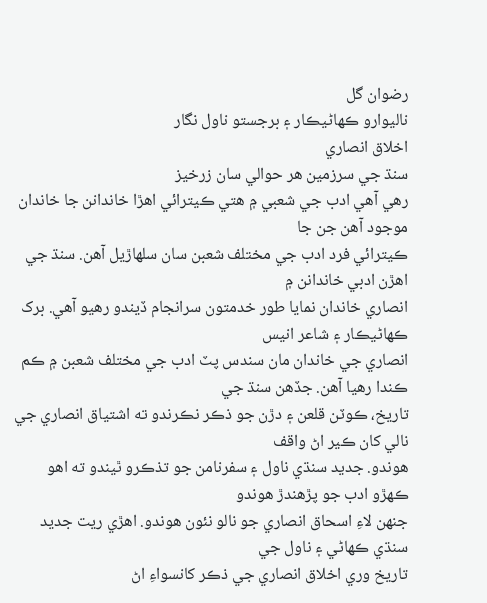رضوان گل
ناليوارو ڪهاڻيڪار ۽ برجستو ناول نگار
اخلاق انصاري
سنڌ جي سرزمين هر حوالي سان زرخيز
رهي آهي ادب جي شعبي ۾ هتي ڪيترائي اهڙا خاندانن جا خاندان موجود آهن جن جا
ڪيترائي فرد ادب جي مختلف شعبن سان سلهاڙيل آهن. سنڌ جي اهڙن ادبي خاندانن ۾
انصاري خاندان نمايا طور خدمتون سرانجام ڏيندو رهيو آهي. برک ڪهاڻيڪار ۽ شاعر انيس
انصاري جي خاندان مان سندس پٽ ادب جي مختلف شعبن ۾ ڪم ڪندا رهيا آهن. جڏهن سنڌ جي
تاريخ، ڪوٽن قلعن ۽ دڙن جو ذڪر نڪرندو ته اشتياق انصاري جي نالي کان ڪير اڻ واقف
هوندو. جديد سنڌي ناول ۽ سفرنامن جو تذڪرو ٿيندو ته اهو ڪهڙو ادب جو پڙهندڙ هوندو
جنهن لاءِ اسحاق انصاري جو نالو نئون هوندو. اهڙي ريت جديد سنڌي ڪهاڻي ۽ ناول جي
تاريخ وري اخلاق انصاري جي ذڪر کانسواءِ اڻ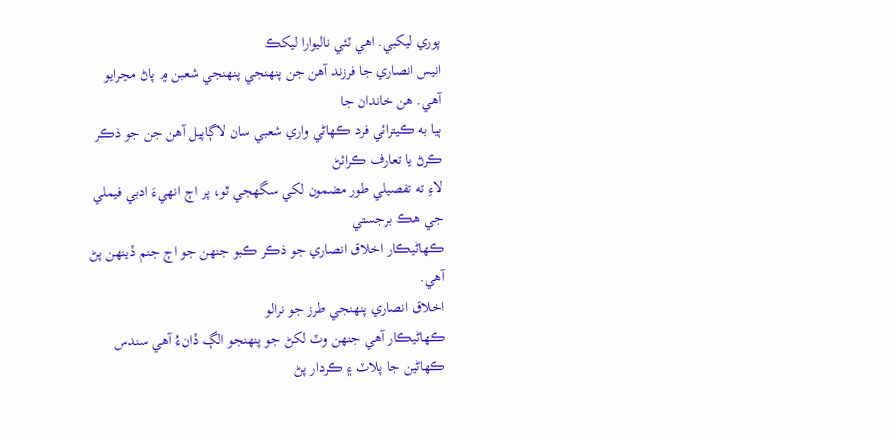پوري ليکبي. اهي ٽئي ناليوارا ليکڪ
انيس انصاري جا فرزند آهن جن پنهنجي پنهنجي شعبن ۾ پاڻ مڃرايو آهي. هن خاندان جا
ٻيا به ڪيترائي فرد ڪهاڻي واري شعبي سان لاڳاپيل آهن جن جو ذڪر ڪرڻ يا تعارف ڪرائڻ
لاءِ ته تفصيلي طور مضمون لکي سگھجي ٿو، پر اڄ انهيءَ ادبي فيملي جي هڪ برجستي
ڪهاڻيڪار اخلاق انصاري جو ذڪر ڪبو جنهن جو اڄ جنم ڏينهن پڻ آهي.
اخلاق انصاري پنهنجي طرز جو نرالو
ڪهاڻيڪار آهي جنهن وٽ لکڻ جو پنهنجو الڳ ڏانءُ آهي سندس ڪهاڻين جا پلاٽ ۽ ڪردار پڻ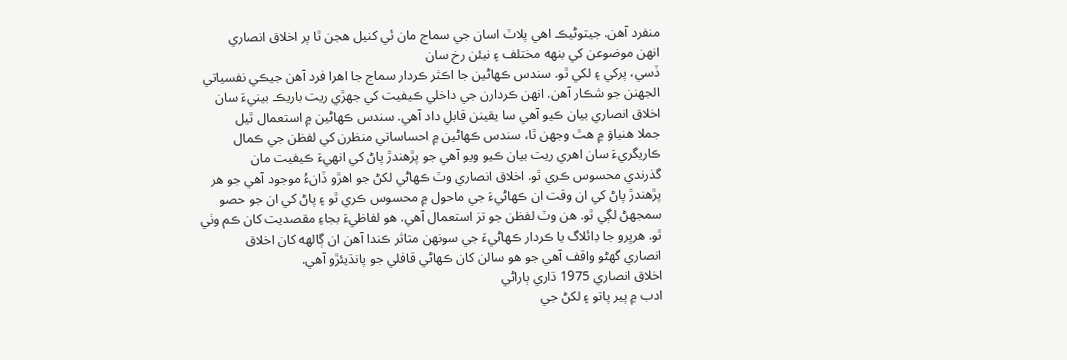منفرد آهن. جيتوڻيڪ اهي پلاٽ اسان جي سماج مان ئي کنيل هجن ٿا پر اخلاق انصاري
انهن موضوعن کي بنهه مختلف ۽ نيئن رخ سان
ڏسي، پرکي ۽ لکي ٿو. سندس ڪهاڻين جا اڪثر ڪردار سماج جا اهرا فرد آهن جيڪي نفسياتي
الجھنن جو شڪار آهن. انهن ڪردارن جي داخلي ڪيفيت کي جھڙي ريت باريڪ بينيءَ سان
اخلاق انصاري بيان ڪيو آهي سا يقينن قابلِ داد آهي. سندس ڪهاڻين ۾ استعمال ٿيل
جملا هنياوَ ۾ هٿ وجھن ٿا، سندس ڪهاڻين ۾ احساساتي منظرن کي لفظن جي ڪمال
ڪاريگريءَ سان اهري ريت بيان ڪيو ويو آهي جو پڙهندڙ پاڻ کي انهيءَ ڪيفيت مان
گذرندي محسوس ڪري ٿو. اخلاق انصاري وٽ ڪهاڻي لکڻ جو اهڙو ڏانءُ موجود آهي جو هر
پڙهندڙ پاڻ کي ان وقت ان ڪهاڻيءَ جي ماحول ۾ محسوس ڪري ٿو ۽ پاڻ کي ان جو حصو
سمجھڻ لڳي ٿو. هن وٽ لفظن جو تز استعمال آهي. هو لفاظيءَ بجاءِ مقصديت کان ڪم وٺي
ٿو. هرڀرو جا ڊائلاگ يا ڪردار ڪهاڻيءَ جي سونهن متاثر ڪندا آهن ان ڳالهه کان اخلاق
انصاري گھڻو واقف آهي جو هو سالن کان ڪهاڻي قافلي جو پانڌيئڙو آهي.
اخلاق انصاري 1975 ڌاري ٻاراڻي
ادب ۾ پير پاتو ۽ لکڻ جي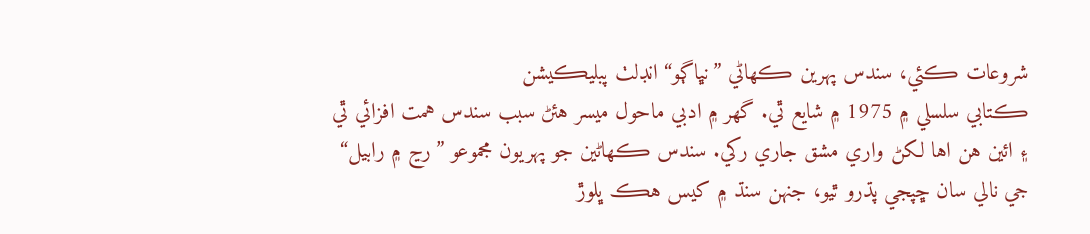شروعات ڪئي، سندس پهرين ڪهاڻي ”نڀاڳو“ انڊلٺ پبليڪيشن
ڪتابي سلسلي ۾ 1975 ۾ شايع ٿي. گھر ۾ ادبي ماحول ميسر هئڻ سبب سندس همت افزائي ٿي
۽ ائين هن اها لکڻ واري مشق جاري رکي. سندس ڪهاڻين جو پهريون مجموعو ”رڃ ۾ رابيل“
جي نالي سان ڇپجي پڌرو ٿيو، جنهن سنڌ ۾ کيس هڪ ڀلوڙ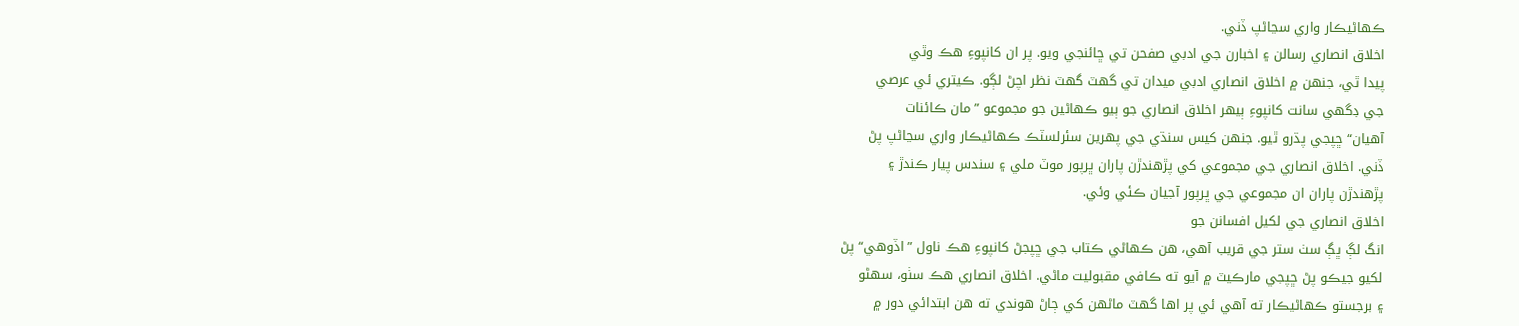ڪهاڻيڪار واري سڃاڻپ ڏني.
اخلاق انصاري رسالن ۽ اخبارن جي ادبي صفحن تي ڇائنجي ويو. پر ان کانپوءِ هڪ وٿي
پيدا ٿي، جنهن ۾ اخلاق انصاري ادبي ميدان تي گھٽ گھٽ نظر اچڻ لڳو. ڪيتري ئي عرصي
جي ڊگھي سانت کانپوءِ ٻيهر اخلاق انصاري جو ٻيو ڪهاڻين جو مجموعو ”مان ڪائنات
آهيان“ ڇپجي پڌرو ٿيو. جنهن کيس سنڌي جي پهرين سئرلسٽڪ ڪهاڻيڪار واري سڃاڻپ پڻ
ڏني. اخلاق انصاري جي مجموعي کي پڙهندڙن پاران ڀرپور موٽ ملي ۽ سندس پيار ڪندڙ ۽
پڙهندڙن پاران ان مجموعي جي ڀرپور آجيان ڪئي وئي.
اخلاق انصاري جي لکيل افسانن جو
انگ لڳ ڀڳ سٺ ستر جي قريب آهي، هن ڪهاڻي ڪتاب جي ڇپجڻ کانپوءِ هڪ ناول ”اڏوهي“ پڻ
لکيو جيڪو پڻ ڇپجي مارڪيٽ ۾ آيو ته ڪافي مقبوليت ماڻي. اخلاق انصاري هڪ سٺو، سهڻو
۽ برجستو ڪهاڻيڪار ته آهي ئي پر اها گھٽ ماڻهن کي ڄاڻ هوندي ته هن ابتدائي دور ۾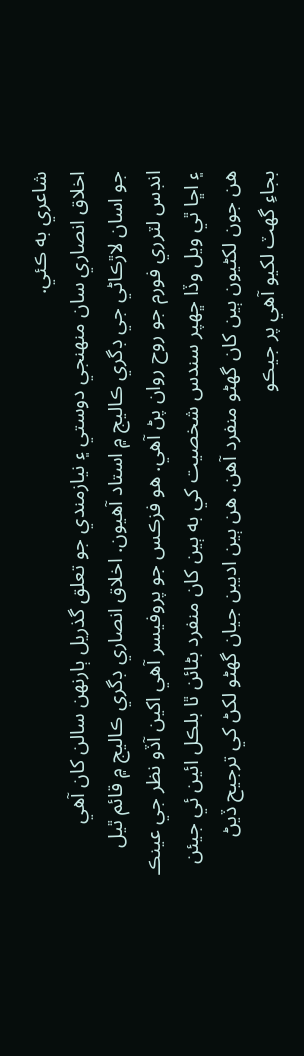شاعري به ڪئي.
اخلاق انصاري سان منهنجي دوستي ۽ نيازمندي جو تعلق گذريل ٻارنهن سالن کان آهي
جو اسان لاڙڪاڻي جي ڊگري ڪاليج ۾ استاد آهيون. اخلاق انصاري ڊگري ڪاليج ۾ قائم ٿيل
انڊس لٽرري فورم جو روح روان پڻ آهي. هو فزڪس جو پروفيسر آهي اکين آڏو نظر جي عينڪ
۽ اڇا ٿي ويل وڏا ڇهپر سندس شخصيت کي به ٻين کان منفرد بڻائن ٿا بلڪل ائين ئي جيئن
هن جون لکڻيون ٻين کان گھڻو منفرد آهن. هن ٻين اديبن جيان گھڻو لکڻ کي ترجيح ڏيڻ
بجاءِ گھٽ لکيو آهي پر جيڪو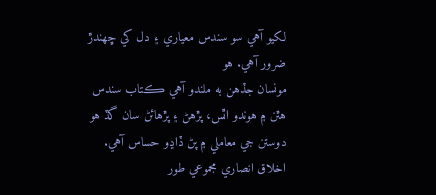لکيو آهي سو سندس معياري ۽ دل کي ڇهندڙ ضرور آهي. هو
مونسان جڏهن به ملندو آهي ڪتاب سندس هٿن ۾ هوندو اٿس، پڙهڻ ۽ پڙهائڻ سان گڏ هو
دوستن جي معاملي ۾ پڻ ڏاڍو حساس آهي. اخلاق انصاري مجموعي طور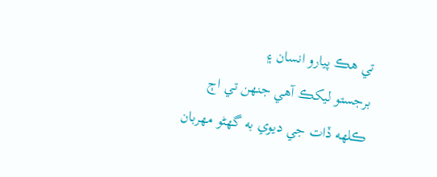تي هڪ پيارو انسان ۽
برجستو ليکڪ آهي جنهن تي اڄ ڪلهه ڏات جي ديوي به گھڻو مهربان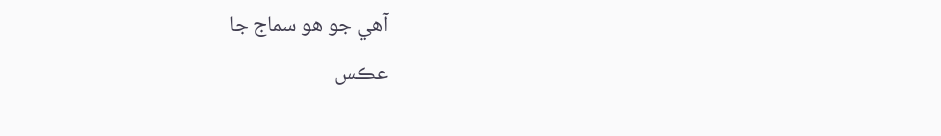آهي جو هو سماج جا
عڪس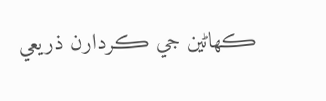ڪهاڻين جي ڪردارن ذريعي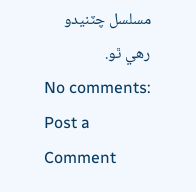مسلسل چٽنيدو رهي ٿو.
No comments:
Post a Comment